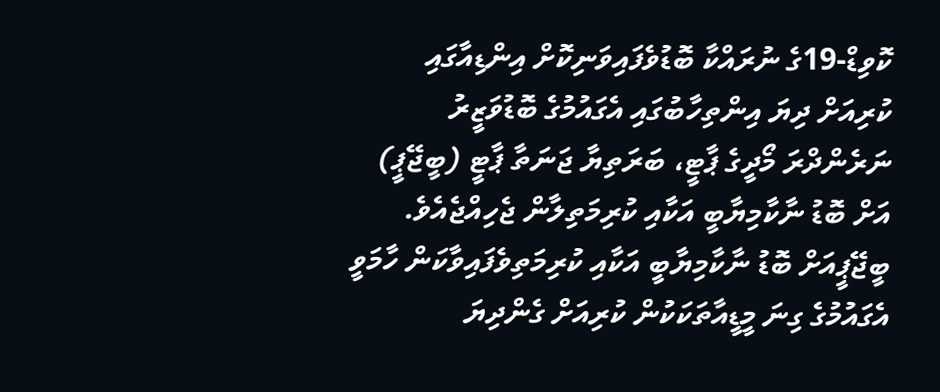ކޮވިޑް-19ގެ ނުރައްކާ ބޮޑުވެފައިވަނިކޮށް އިންޑިއާގައި ކުރިއަށް ދިޔަ އިންތިހާބުގައި އެގައުމުގެ ބޮޑުވަޒީރު ނަރެންދްރަ މޯދީގެ ޕާޓީ، ބަރަތިޔާ ޖަނަތާ ޕާޓީ (ބީޖޭޕީ) އަށް ބޮޑު ނާކާމިޔާބީ އަކާއި ކުރިމަތިލާން ޖެހިއްޖެއެވެ.
ބީޖޭޕީއަށް ބޮޑު ނާކާމިޔާބީ އަކާއި ކުރިމަތިވެފައިވާކަން ހާމަވީ އެގައުމުގެ ގިނަ މީޑީއާތަކަކުން ކުރިއަށް ގެންދިޔަ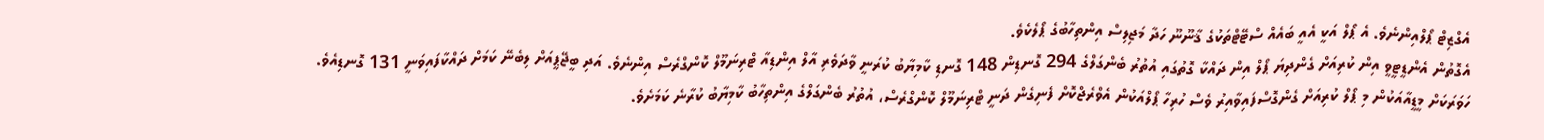އެގްޒިޓް ޕޯލްއިންނެވެ. އެ ޕޯލް އަކީ އެއީ ބައެއް ސްޓޭޓްތަކުގެ ޤާނޫނޫ ހަދާ މަޖިލިސް އިންތިހާބުގެ ޕޯލެކެވެ.
އެގޮތުން އެންޑީޓީވީ އިން ކުރިއަށް ގެންދިޔަ ޕޯލް އިން ދައްކާ ގޮތުގައި އުތުރު ބެންގަލްގެ 294 ގޮނޑިން 148 ގޮނޑި ކާމިޔާބު ކުރަނީ ވާދަވެރި އާލް އިންޑިއާ ޓްރިނަމޫލް ކޮންގްރެސް އިންނެވެ. އަދި ބީޖޭޕީއަށް ލިބެނޭ ކަމަށް ދައްކާފައިވަނީ 131 ގޮނޑިއެވެ.
ހަވަރަކަށް މީޑީއާއަކުން މި ޕޯލް ކުރިއަށް ގެންގޮސްފައިވާއިރު ވެސް ހުރިހާ ޕޯލްއަކުން އެވްރެޖްކޮށް ފެނިގެން ދަނީ ޓްރިނަމޫލް ކޮންގްރެސް، އުތުރު ބެންގަލްގެ އިންތިހާބު ކާމިޔާބު ކުރާނެ ކަމަށެވެ.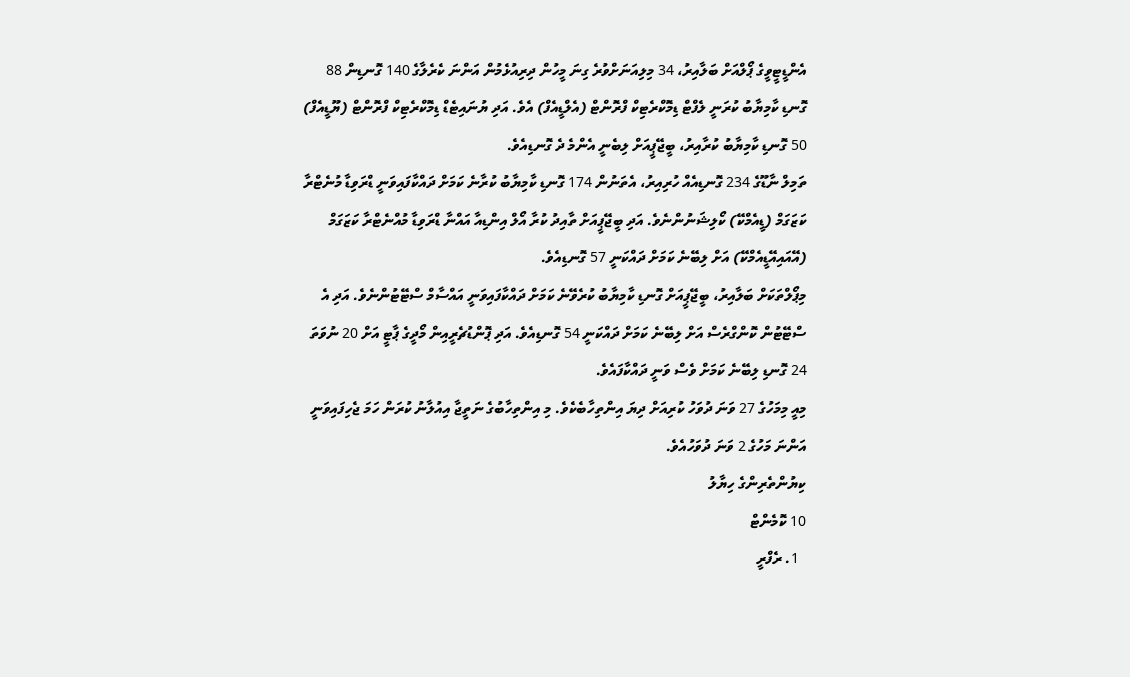އެންޑީޓީވީގެ ޕޯލްއަށް ބަލާއިރު، 34 މިލިއަނަށްވުރެ ގިނަ މީހުން ދިރިއުޅެމުން އަންނަ ކެރެލާގެ 140 ގޮނޑިން 88 ގޮނޑި ކާމިޔާބު ކުރަނީ ލެފްޓް ޑިމޮކްރެޓިކް ފްރޮންޓް (އެލްޑީއެފް) އެވެ. އަދި ޔުނައިޓެޑް ޑިމޮކްރެޓިކް ފްރޮންޓް (ޔޫޑީއެފް) 50 ގޮނޑި ކާމިޔާބު ކުރާއިރު، ބީޖޭޕީއަށް ލިބެނީ އެންމެ ދެ ގޮނޑިއެވެ.
ތަމިލް ނާޑޫގެ 234 ގޮނޑިއެއް ހުރިއިރު، އެތަނުން 174 ގޮނޑި ކާމިޔާބު ކުރާނެ ކަމަށް ދައްކާފައިވަނީ ޑްރަވިޑާ މުނެޓްރާ ކަޒަގަމް (ޑީއެމްކޭ) ކޯލިޝަނުންނެވެ. އަދި ބީޖޭޕީއަށް ތާއިދު ކުރާ އޯލް އިންޑިއާ އައްނާ ޑްރަވިޑާ މުއްނެޓްރާ ކަޒަގަމް (އޭއައިއޭޑީއެމްކޭ) އަށް ލިބޭނެ ކަމަށް ދައްކަނީ 57 ގޮނޑިއެވެ.
މިޕޯލްތަކަށް ބަލާއިރު، ބީޖޭޕީއަށް ގޮނޑި ކާމިޔާބު ކުރެވޭނެ ކަމަށް ދައްކާފައިވަނީ އައްސާމް ސްޓޭޓުންނެވެ. އަދި އެ ސްޓޭޓުން ކޮންގްރެސް އަށް ލިބޭނެ ކަމަށް ދައްކަނީ 54 ގޮނޑިއެވެ. އަދި ޕޮންޑުޗެރީއިން މޯދީގެ ޕާޓީ އަށް 20 ނުވަތަ 24 ގޮނޑި ލިބޭނެ ކަމަށް ވެސް ވަނީ ދައްކާފައެވެ.
މިއީ މިމަހުގެ 27 ވަނަ ދުވަހު ކުރިއަށް ދިޔަ އިންތިހާބެކެވެ. މި އިންތިހާބުގެ ނަތީޖާ އިއުލާނު ކުރަން ހަމަ ޖެހިފައިވަނީ އަންނަ މަހުގެ 2 ވަނަ ދުވަހުއެވެ.
ކިޔުންތެރިންގެ ހިޔާލު
10 ކޮމެންޓް
  1. ރެފްރީ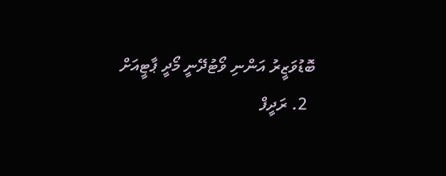ބޮޑުވަޒީރު އަންނި ވޯޓުދޭނީ މޯދީ ޕާޓީއަށް
  2. ރަދީފް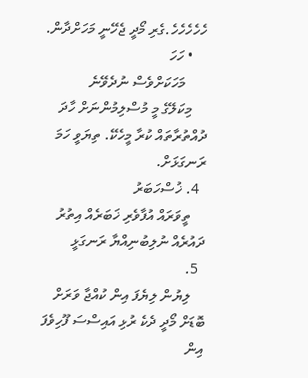ހެހެހެހެހެ.ގެރި މޯދީ ޖެހޭނީ މަހަށްދާން.
    • ހަހަ
      މަހަކަށްވެސް ނުދެވޭނެ
    މިކަލޭގެ މީ މުސްލިމުންނަށް ހާދަ ދުއްތުރާތައް ކުރާ މީހެކޭ. ތިޔަވީ ހަމަ ރަނގަޅަށް.
  4. ޚުސްހަބަރު
    ތީވަރައް އުފާވެރި ޚަބަރެއް އިތުރު ދައުރެއް ނުލިބުނިއްޔާ ރަނގަޅީ
  5.
    ލިޔުން ލިޔެފަ އިން ކުއްޖާ ވަރަށް ބޮޑަށް މޯދީ ދެކެ ރުޅި އައިސްސަ ފޫހިވެފަ އިން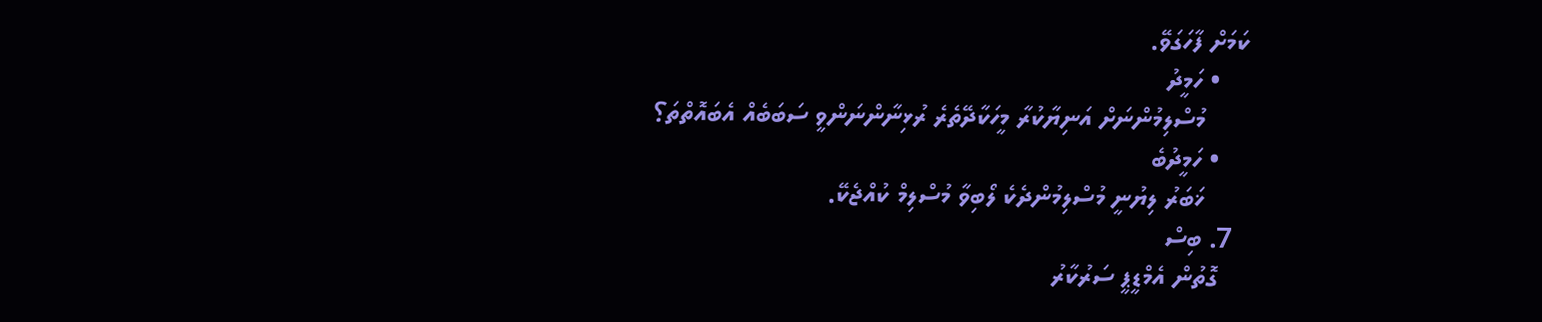ކަމަށް ފާހަގަވޭ.
    • ހަމީދު
      މުސްލިމުންނަށް އަނިޔާކުރާ މީހަކާދޭތެރެ ރުޅިނާންނަންވީ ސަބަބެއް އެބައޮތްތަ؟
    • ހަމީދުބެ
      ޚަބަރު ލިޔުނީ މުސްލިމުންދެކެ ލޯބިވާ މުސްލިމް ކުއްޖެކޭ.
  7. ބިސް
    ގޮތުން އެމްޑީޕީ ސަރުކާރު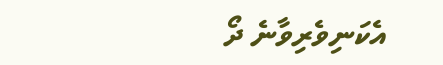އެކަނިވެރިވާނެ ދޯ